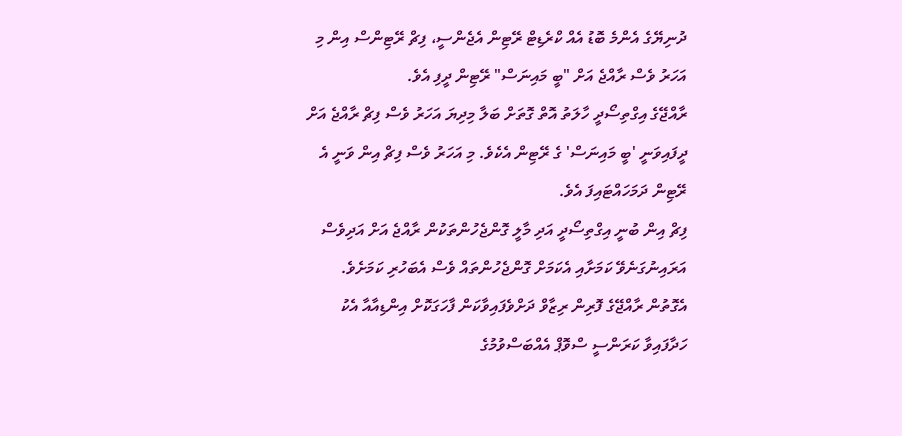ދުނިޔޭގެ އެންމެ ބޮޑު އެއް ކްރެޑިޓް ރޭޓިން އެޖެންސީ، ފިޗް ރޭޓިންސް އިން މި އަހަރު ވެސް ރާއްޖެ އަށް "ބީ މައިނަސް" ރޭޓިން ދީފި އެވެ.
ރާއްޖޭގެ އިގްތިސޯދީ ހާލަތު އޮތް ގޮތަށް ބަލާ މިދިޔަ އަހަރު ވެސް ފިޗް ރާއްޖެ އަށް ދީފައިވަނީ 'ބީ މައިނަސް' ގެ ރޭޓިން އެކެވެ. މި އަހަރު ވެސް ފިޗް އިން ވަނީ އެ ރޭޓިން ދަމަހައްޓައިފަ އެވެ.
ފިޗް އިން ބުނީ އިގްތިސޯދީ އަދި މާލީ ގޮންޖެހުންތަކުން ރާއްޖެ އަށް އަދިވެސް އަރައިނުގަނެވޭ ކަމަށާއި އެކަމަށް ގޮންޖެހުންތައް ވެސް އެބަހުރި ކަމަށެވެ.
އެގޮތުން ރާއްޖޭގެ ފޮރިން ރިޒާވް ދަށްވެފައިވާކަން ފާހަގަކޮށް އިންޑިއާއާ އެކު ހަދާފައިވާ ކަރަންސީ ސްވޮޕް އެއްބަސްވުމުގެ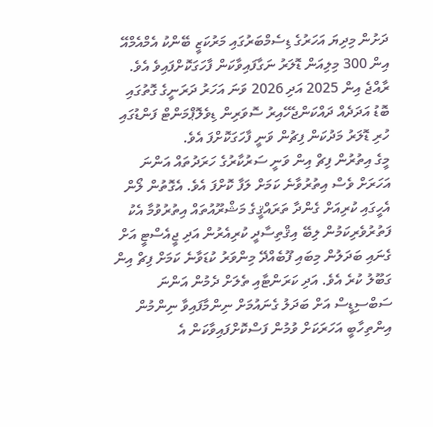ދަށުން މިދިޔަ އަހަރުގެ ޑިސެމްބަރުގައި މަރުކަޒީ ބޭންކު އެމްއެމްއޭ އިން 300 މިލިއަން ޑޮލަރު ނަގާފައިވާކަން ފާހަގަކޮށްފައިވެ އެވެ.
ރާއްޖެ އިން 2025 އަދި 2026 ވަނަ އަހަރު ދަރަނީގެ ގޮތުގައި ބޮޑު އަދަދެއް ދައްކަންޖެހޭއިރު ސޮވަރިން ޑިވެލޮޕްމަންޓް ފަންޑުގައި ހުރި ޑޮލަރު މަދުކަން ފިޗުން ވަނީ ފާހަގަކޮށްފަ އެވެ.
މީގެ އިތުރުން ފިޗް އިން ވަނީ ސަރުކާރުގެ ހަރަދުތައް އަންނަ އަހަރަށް ވެސް އިތުރުވާނެ ކަމަށް ލަފާ ކޮށްފަ އެވެ. އެގޮތުން ލޯން އެހީގައި ކުރިއަށް ގެންދާ ތަރައްޤީގެ މަޝްރޫއުތައް އިތުރުވުމާ އެކު ފަތުރުވެރިކަމުން ލިބޭ އިޤްތިސާދީ ކުރިއެރުން އަދި ޖީއެސްޓީ އަށް ގެނައި ބަދަލުން މިބައި ފޫބެއްދޭ މިންވަރު ކުޑަވާނެ ކަމަށް ފިޗް އިން ގަބޫލު ކުރެ އެވެ. އަދި ކަރަންޓާއި ތެލަށް ދެމުން އަންނަ ސަބްސިޑީސް އަށް ބަދަލު ގެނައުމަށް ނިންމާފައިވާ ނިންމުން އިންތިހާބީ އަހަރަކަށް ވުމުން ފަސްކޮށްފައިވާކަން އެ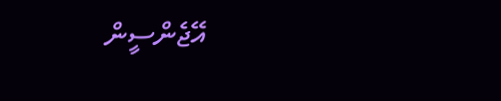އޭޖެންސީން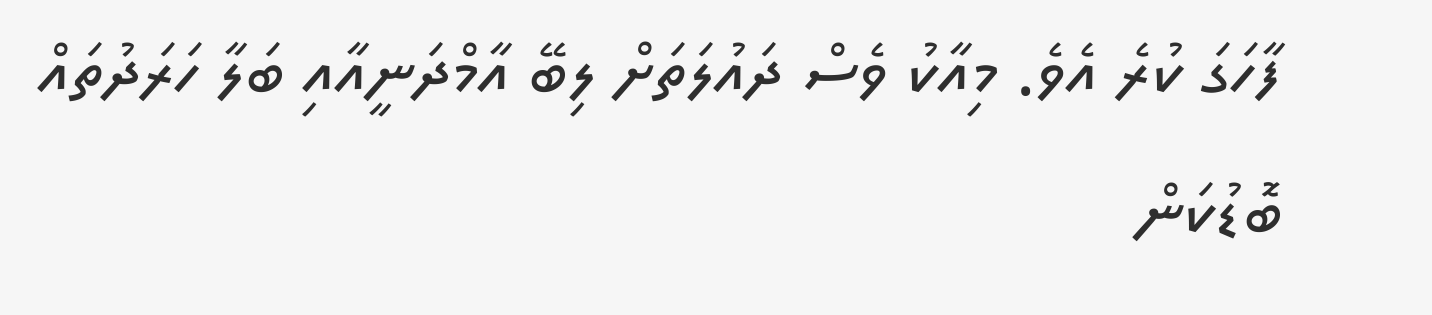ފާހަގަ ކުރެ އެވެ. މިއާކު ވެސް ދައުލަތަށް ލިބޭ އާމްދަނީއާއި ބަލާ ހަރަދުތައް ބޮޑުކަން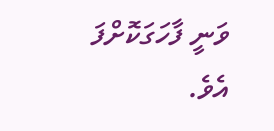ވަނީ ފާހަގަކޮށްފަ އެވެ.